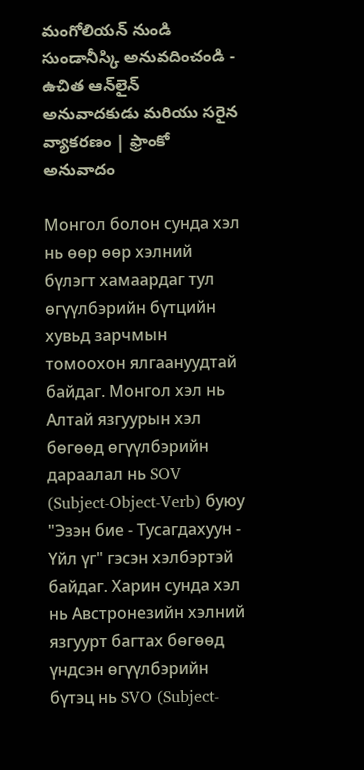మంగోలియన్ నుండి సుండానీస్కి అనువదించండి - ఉచిత ఆన్‌లైన్ అనువాదకుడు మరియు సరైన వ్యాకరణం | ఫ్రాంకో అనువాదం

Монгол болон сунда хэл нь өөр өөр хэлний бүлэгт хамаардаг тул өгүүлбэрийн бүтцийн хувьд зарчмын томоохон ялгаануудтай байдаг. Монгол хэл нь Алтай язгуурын хэл бөгөөд өгүүлбэрийн дараалал нь SOV (Subject-Object-Verb) буюу "Эзэн бие - Тусагдахуун - Үйл үг" гэсэн хэлбэртэй байдаг. Харин сунда хэл нь Австронезийн хэлний язгуурт багтах бөгөөд үндсэн өгүүлбэрийн бүтэц нь SVO (Subject-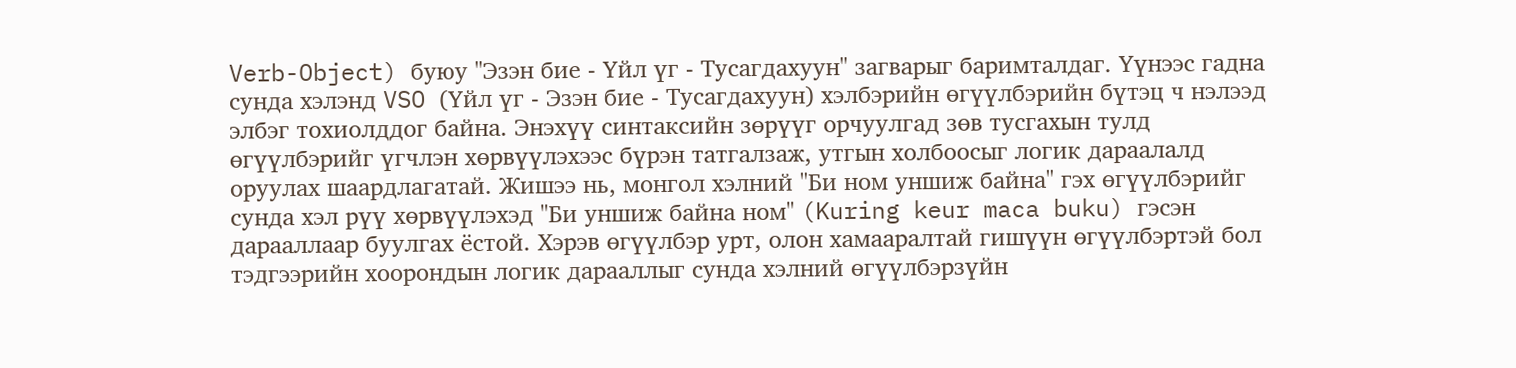Verb-Object) буюу "Эзэн бие - Үйл үг - Тусагдахуун" загварыг баримталдаг. Үүнээс гадна сунда хэлэнд VSO (Үйл үг - Эзэн бие - Тусагдахуун) хэлбэрийн өгүүлбэрийн бүтэц ч нэлээд элбэг тохиолддог байна. Энэхүү синтаксийн зөрүүг орчуулгад зөв тусгахын тулд өгүүлбэрийг үгчлэн хөрвүүлэхээс бүрэн татгалзаж, утгын холбоосыг логик дараалалд оруулах шаардлагатай. Жишээ нь, монгол хэлний "Би ном уншиж байна" гэх өгүүлбэрийг сунда хэл рүү хөрвүүлэхэд "Би уншиж байна ном" (Kuring keur maca buku) гэсэн дарааллаар буулгах ёстой. Хэрэв өгүүлбэр урт, олон хамааралтай гишүүн өгүүлбэртэй бол тэдгээрийн хоорондын логик дарааллыг сунда хэлний өгүүлбэрзүйн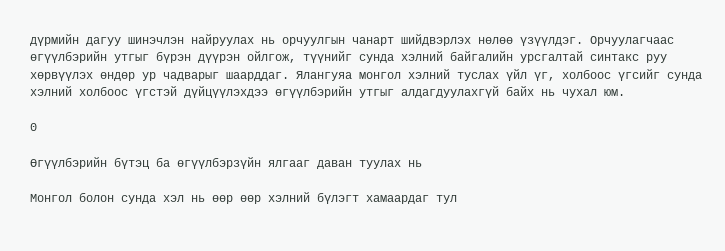дүрмийн дагуу шинэчлэн найруулах нь орчуулгын чанарт шийдвэрлэх нөлөө үзүүлдэг. Орчуулагчаас өгүүлбэрийн утгыг бүрэн дүүрэн ойлгож, түүнийг сунда хэлний байгалийн урсгалтай синтакс руу хөрвүүлэх өндөр ур чадварыг шаарддаг. Ялангуяа монгол хэлний туслах үйл үг, холбоос үгсийг сунда хэлний холбоос үгстэй дүйцүүлэхдээ өгүүлбэрийн утгыг алдагдуулахгүй байх нь чухал юм.

0

Өгүүлбэрийн бүтэц ба өгүүлбэрзүйн ялгааг даван туулах нь

Монгол болон сунда хэл нь өөр өөр хэлний бүлэгт хамаардаг тул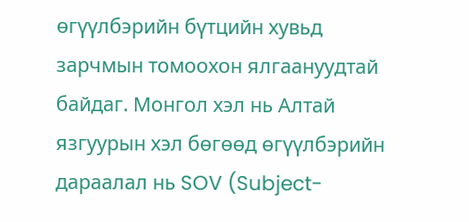өгүүлбэрийн бүтцийн хувьд зарчмын томоохон ялгаануудтай байдаг. Монгол хэл нь Алтай язгуурын хэл бөгөөд өгүүлбэрийн дараалал нь SOV (Subject-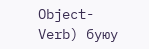Object-Verb) буюу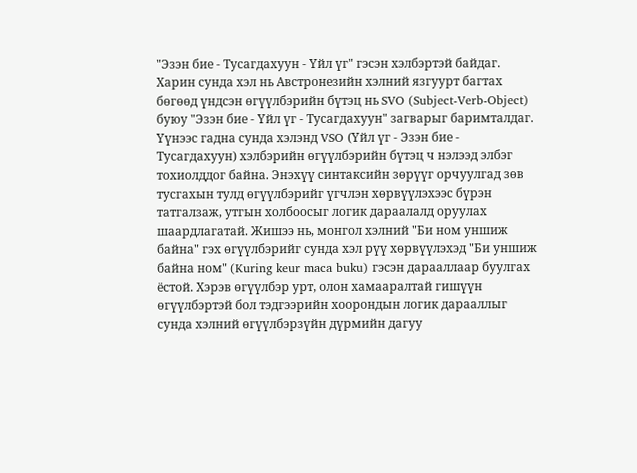"Эзэн бие - Тусагдахуун - Үйл үг" гэсэн хэлбэртэй байдаг. Харин сунда хэл нь Австронезийн хэлний язгуурт багтах бөгөөд үндсэн өгүүлбэрийн бүтэц нь SVO (Subject-Verb-Object) буюу "Эзэн бие - Үйл үг - Тусагдахуун" загварыг баримталдаг. Үүнээс гадна сунда хэлэнд VSO (Үйл үг - Эзэн бие - Тусагдахуун) хэлбэрийн өгүүлбэрийн бүтэц ч нэлээд элбэг тохиолддог байна. Энэхүү синтаксийн зөрүүг орчуулгад зөв тусгахын тулд өгүүлбэрийг үгчлэн хөрвүүлэхээс бүрэн татгалзаж, утгын холбоосыг логик дараалалд оруулах шаардлагатай. Жишээ нь, монгол хэлний "Би ном уншиж байна" гэх өгүүлбэрийг сунда хэл рүү хөрвүүлэхэд "Би уншиж байна ном" (Kuring keur maca buku) гэсэн дарааллаар буулгах ёстой. Хэрэв өгүүлбэр урт, олон хамааралтай гишүүн өгүүлбэртэй бол тэдгээрийн хоорондын логик дарааллыг сунда хэлний өгүүлбэрзүйн дүрмийн дагуу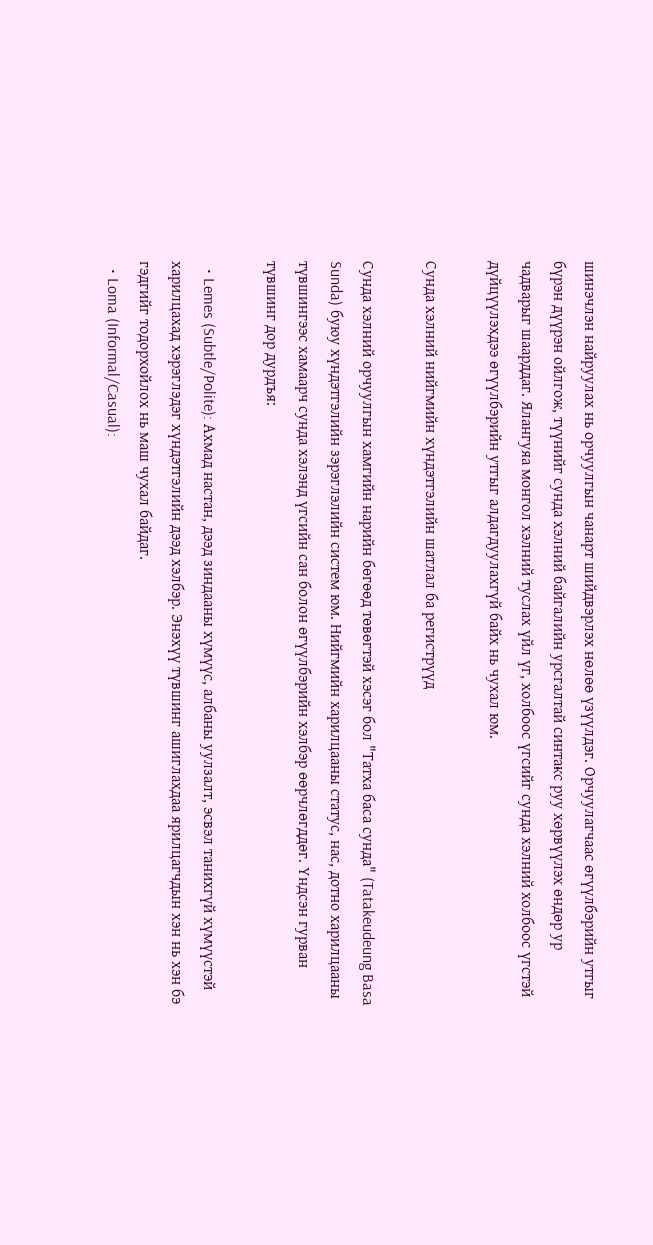шинэчлэн найруулах нь орчуулгын чанарт шийдвэрлэх нөлөө үзүүлдэг. Орчуулагчаас өгүүлбэрийн утгыг бүрэн дүүрэн ойлгож, түүнийг сунда хэлний байгалийн урсгалтай синтакс руу хөрвүүлэх өндөр ур чадварыг шаарддаг. Ялангуяа монгол хэлний туслах үйл үг, холбоос үгсийг сунда хэлний холбоос үгстэй дүйцүүлэхдээ өгүүлбэрийн утгыг алдагдуулахгүй байх нь чухал юм.

Сунда хэлний нийгмийн хүндэтгэлийн шатлал ба регистрүүд

Сунда хэлний орчуулгын хамгийн нарийн бөгөөд төвөгтэй хэсэг бол "Татха баса сунда" (Tatakeudeung Basa Sunda) буюу хүндэтгэлийн зэрэглэлийн систем юм. Нийгмийн харилцааны статус, нас, дотно харилцааны түвшингээс хамаарч сунда хэлэнд үгсийн сан болон өгүүлбэрийн хэлбэр өөрчлөгддөг. Үндсэн гурван түвшинг дор дурдъя:

  • Lemes (Subtle/Polite): Ахмад настан, дээд зиндааны хүмүүс, албаны уулзалт, эсвэл танихгүй хүмүүстэй харилцахад хэрэглэдэг хүндэтгэлийн дээд хэлбэр. Энэхүү түвшинг ашиглахдаа ярилцагчдын хэн нь хэн бэ гэдгийг тодорхойлох нь маш чухал байдаг.
  • Loma (Informal/Casual):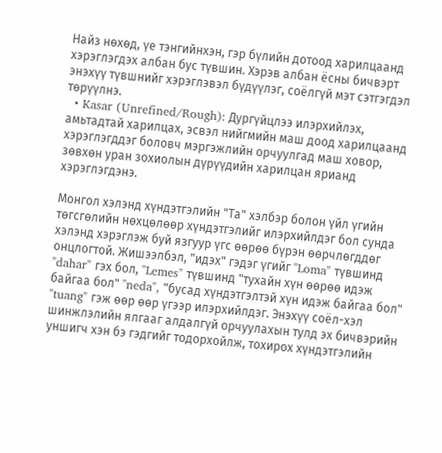Найз нөхөд, үе тэнгийнхэн, гэр бүлийн дотоод харилцаанд хэрэглэгдэх албан бус түвшин. Хэрэв албан ёсны бичвэрт энэхүү түвшнийг хэрэглэвэл бүдүүлэг, соёлгүй мэт сэтгэгдэл төрүүлнэ.
  • Kasar (Unrefined/Rough): Дургүйцлээ илэрхийлэх, амьтадтай харилцах, эсвэл нийгмийн маш доод харилцаанд хэрэглэгддэг боловч мэргэжлийн орчуулгад маш ховор, зөвхөн уран зохиолын дүрүүдийн харилцан ярианд хэрэглэгдэнэ.

Монгол хэлэнд хүндэтгэлийн "Та" хэлбэр болон үйл үгийн төгсгөлийн нөхцөлөөр хүндэтгэлийг илэрхийлдэг бол сунда хэлэнд хэрэглэж буй язгуур үгс өөрөө бүрэн өөрчлөгддөг онцлогтой. Жишээлбэл, "идэх" гэдэг үгийг "Loma" түвшинд "dahar" гэх бол, "Lemes" түвшинд "тухайн хүн өөрөө идэж байгаа бол" "neda", "бусад хүндэтгэлтэй хүн идэж байгаа бол" "tuang" гэж өөр өөр үгээр илэрхийлдэг. Энэхүү соёл-хэл шинжлэлийн ялгааг алдалгүй орчуулахын тулд эх бичвэрийн уншигч хэн бэ гэдгийг тодорхойлж, тохирох хүндэтгэлийн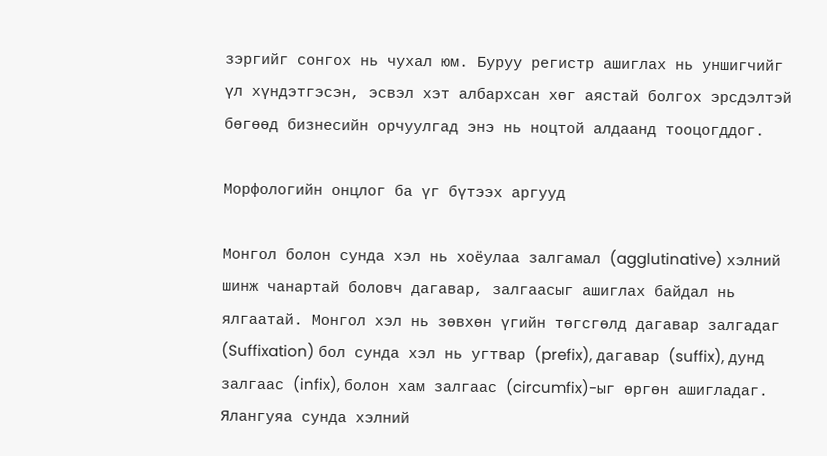зэргийг сонгох нь чухал юм. Буруу регистр ашиглах нь уншигчийг үл хүндэтгэсэн, эсвэл хэт албархсан хөг аястай болгох эрсдэлтэй бөгөөд бизнесийн орчуулгад энэ нь ноцтой алдаанд тооцогддог.

Морфологийн онцлог ба үг бүтээх аргууд

Монгол болон сунда хэл нь хоёулаа залгамал (agglutinative) хэлний шинж чанартай боловч дагавар, залгаасыг ашиглах байдал нь ялгаатай. Монгол хэл нь зөвхөн үгийн төгсгөлд дагавар залгадаг (Suffixation) бол сунда хэл нь угтвар (prefix), дагавар (suffix), дунд залгаас (infix), болон хам залгаас (circumfix)-ыг өргөн ашигладаг. Ялангуяа сунда хэлний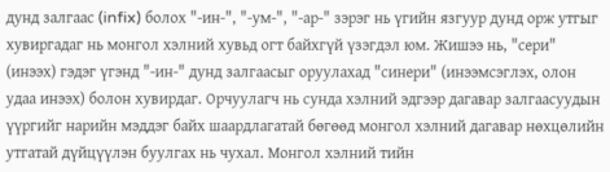дунд залгаас (infix) болох "-ин-", "-ум-", "-ар-" зэрэг нь үгийн язгуур дунд орж утгыг хувиргадаг нь монгол хэлний хувьд огт байхгүй үзэгдэл юм. Жишээ нь, "сери" (инээх) гэдэг үгэнд "-ин-" дунд залгаасыг оруулахад "синери" (инээмсэглэх, олон удаа инээх) болон хувирдаг. Орчуулагч нь сунда хэлний эдгээр дагавар залгаасуудын үүргийг нарийн мэддэг байх шаардлагатай бөгөөд монгол хэлний дагавар нөхцөлийн утгатай дүйцүүлэн буулгах нь чухал. Монгол хэлний тийн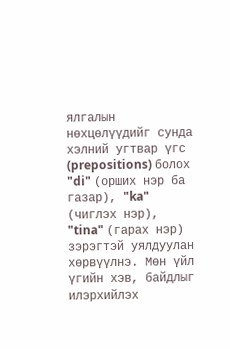ялгалын нөхцөлүүдийг сунда хэлний угтвар үгс (prepositions) болох "di" (орших нэр ба газар), "ka" (чиглэх нэр), "tina" (гарах нэр) зэрэгтэй уялдуулан хөрвүүлнэ. Мөн үйл үгийн хэв, байдлыг илэрхийлэх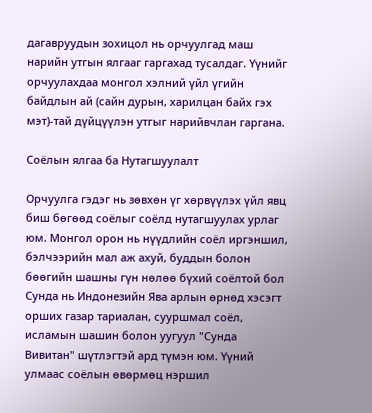дагавруудын зохицол нь орчуулгад маш нарийн утгын ялгааг гаргахад тусалдаг. Үүнийг орчуулахдаа монгол хэлний үйл үгийн байдлын ай (сайн дурын, харилцан байх гэх мэт)-тай дүйцүүлэн утгыг нарийвчлан гаргана.

Соёлын ялгаа ба Нутагшуулалт

Орчуулга гэдэг нь зөвхөн үг хөрвүүлэх үйл явц биш бөгөөд соёлыг соёлд нутагшуулах урлаг юм. Монгол орон нь нүүдлийн соёл иргэншил, бэлчээрийн мал аж ахуй, буддын болон бөөгийн шашны гүн нөлөө бүхий соёлтой бол Сунда нь Индонезийн Ява арлын өрнөд хэсэгт орших газар тариалан, сууршмал соёл, исламын шашин болон уугуул "Сунда Вивитан" шүтлэгтэй ард түмэн юм. Үүний улмаас соёлын өвөрмөц нэршил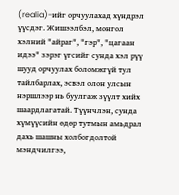(realia)-ийг орчуулахад хүндрэл үүсдэг. Жишээлбэл, монгол хэлний "айраг", "гэр", "цагаан идээ" зэрэг үгсийг сунда хэл рүү шууд орчуулах боломжгүй тул тайлбарлах, эсвэл олон улсын нэршлээр нь буулгаж зүүлт хийх шаардлагатай. Түүнчлэн, сунда хүмүүсийн өдөр тутмын амьдрал дахь шашны холбогдолтой мэндчилгээ,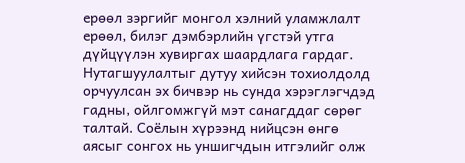ерөөл зэргийг монгол хэлний уламжлалт ерөөл, билэг дэмбэрлийн үгстэй утга дүйцүүлэн хувиргах шаардлага гардаг. Нутагшуулалтыг дутуу хийсэн тохиолдолд орчуулсан эх бичвэр нь сунда хэрэглэгчдэд гадны, ойлгомжгүй мэт санагддаг сөрөг талтай. Соёлын хүрээнд нийцсэн өнгө аясыг сонгох нь уншигчдын итгэлийг олж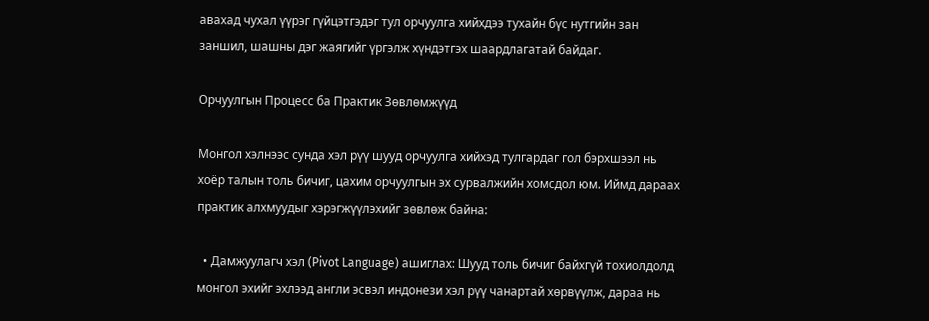авахад чухал үүрэг гүйцэтгэдэг тул орчуулга хийхдээ тухайн бүс нутгийн зан заншил, шашны дэг жаягийг үргэлж хүндэтгэх шаардлагатай байдаг.

Орчуулгын Процесс ба Практик Зөвлөмжүүд

Монгол хэлнээс сунда хэл рүү шууд орчуулга хийхэд тулгардаг гол бэрхшээл нь хоёр талын толь бичиг, цахим орчуулгын эх сурвалжийн хомсдол юм. Иймд дараах практик алхмуудыг хэрэгжүүлэхийг зөвлөж байна:

  • Дамжуулагч хэл (Pivot Language) ашиглах: Шууд толь бичиг байхгүй тохиолдолд монгол эхийг эхлээд англи эсвэл индонези хэл рүү чанартай хөрвүүлж, дараа нь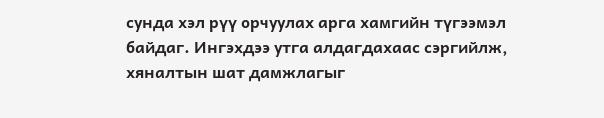сунда хэл рүү орчуулах арга хамгийн түгээмэл байдаг. Ингэхдээ утга алдагдахаас сэргийлж, хяналтын шат дамжлагыг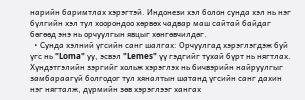нарийн баримтлах хэрэгтэй. Индонези хэл болон сунда хэл нь нэг бүлгийн хэл тул хоорондоо хөрвөх чадвар маш сайтай байдаг бөгөөд энэ нь орчуулгын явцыг хөнгөвчилдөг.
  • Сунда хэлний үгсийн санг шалгах: Орчуулгад хэрэглэгдэж буй үгс нь "Loma" уу, эсвэл "Lemes" үү гэдгийг тухай бүрт нь нягтлах. Хүндэтгэлийн зэргийг хольж хэрэглэх нь бичвэрийн найруулгыг замбараагүй болгодог тул хяналтын шатанд үгсийн санг дахин нэг нягталж, дүрмийн зөв хэрэглээг хангах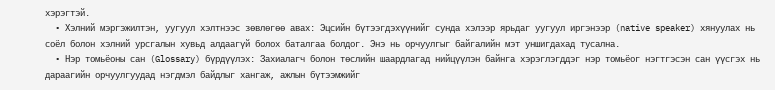хэрэгтэй.
  • Хэлний мэргэжилтэн, уугуул хэлтнээс зөвлөгөө авах: Эцсийн бүтээгдэхүүнийг сунда хэлээр ярьдаг уугуул иргэнээр (native speaker) хянуулах нь соёл болон хэлний урсгалын хувьд алдаагүй болох баталгаа болдог. Энэ нь орчуулгыг байгалийн мэт уншигдахад тусална.
  • Нэр томьёоны сан (Glossary) бүрдүүлэх: Захиалагч болон төслийн шаардлагад нийцүүлэн байнга хэрэглэгддэг нэр томьёог нэгтгэсэн сан үүсгэх нь дараагийн орчуулгуудад нэгдмэл байдлыг хангаж, ажлын бүтээмжийг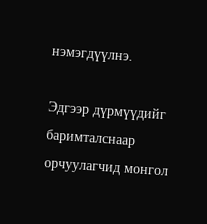нэмэгдүүлнэ.

Эдгээр дүрмүүдийг баримталснаар орчуулагчид монгол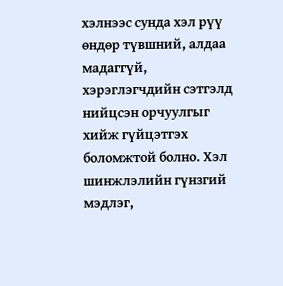хэлнээс сунда хэл рүү өндөр түвшний, алдаа мадаггүй, хэрэглэгчдийн сэтгэлд нийцсэн орчуулгыг хийж гүйцэтгэх боломжтой болно. Хэл шинжлэлийн гүнзгий мэдлэг,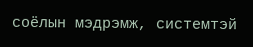соёлын мэдрэмж, системтэй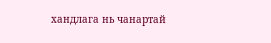хандлага нь чанартай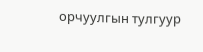орчуулгын тулгуур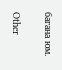багана юм.

Other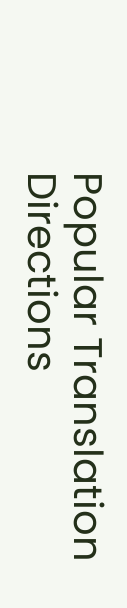Popular Translation Directions